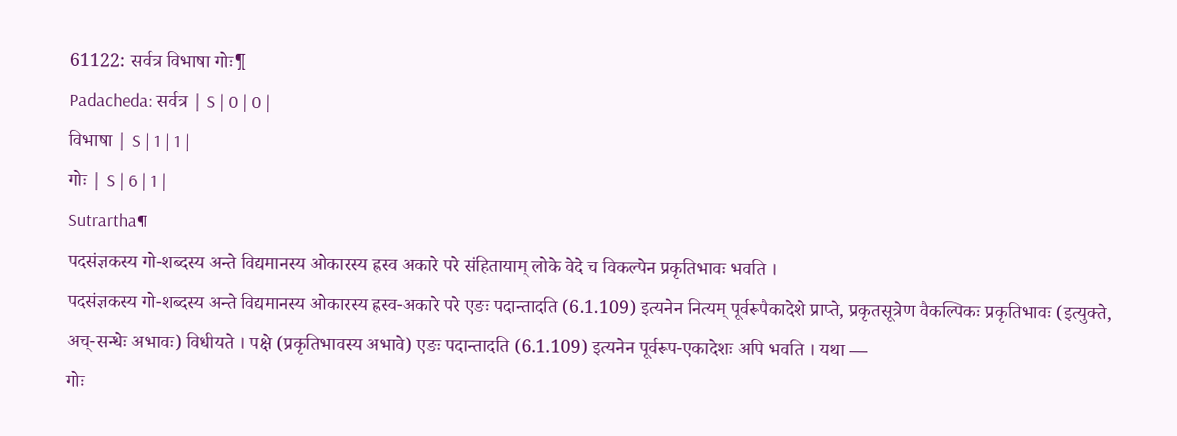61122: सर्वत्र विभाषा गोः¶
Padacheda: सर्वत्र | S | 0 | 0 |
विभाषा | S | 1 | 1 |
गोः | S | 6 | 1 |
Sutrartha¶
पदसंज्ञकस्य गो-शब्दस्य अन्ते विद्यमानस्य ओकारस्य ह्रस्व अकारे परे संहितायाम् लोके वेदे च विकल्पेन प्रकृतिभावः भवति ।
पदसंज्ञकस्य गो-शब्दस्य अन्ते विद्यमानस्य ओकारस्य ह्रस्व-अकारे परे एङः पदान्तादति (6.1.109) इत्यनेन नित्यम् पूर्वरूपैकादेशे प्राप्ते, प्रकृतसूत्रेण वैकल्पिकः प्रकृतिभावः (इत्युक्ते, अच्-सन्धेः अभावः) विधीयते । पक्षे (प्रकृतिभावस्य अभावे) एङः पदान्तादति (6.1.109) इत्यनेन पूर्वरूप-एकादेशः अपि भवति । यथा —
गोः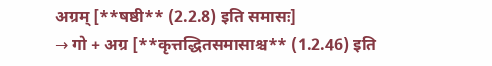अग्रम् [**षष्ठी** (2.2.8) इति समासः]
→ गो + अग्र [**कृत्तद्धितसमासाश्च** (1.2.46) इति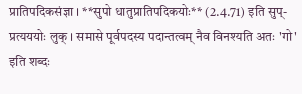प्रातिपदिकसंज्ञा । **सुपो धातुप्रातिपदिकयोः** (2.4.71) इति सुप्-प्रत्यययोः लुक् । समासे पूर्वपदस्य पदान्तत्वम् नैव विनश्यति अतः 'गो' इति शब्दः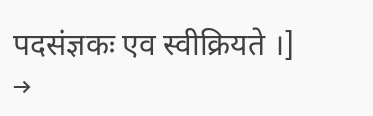पदसंज्ञकः एव स्वीक्रियते ।]
→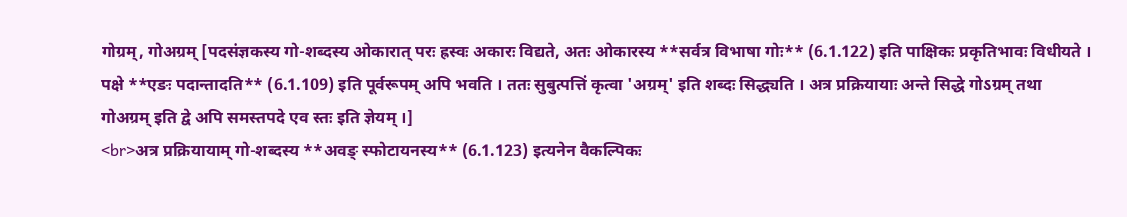गोग्रम्, गोअग्रम् [पदसंज्ञकस्य गो-शब्दस्य ओकारात् परः ह्रस्वः अकारः विद्यते, अतः ओकारस्य **सर्वत्र विभाषा गोः** (6.1.122) इति पाक्षिकः प्रकृतिभावः विधीयते । पक्षे **एङः पदान्तादति** (6.1.109) इति पूर्वरूपम् अपि भवति । ततः सुबुत्पत्तिं कृत्वा 'अग्रम्' इति शब्दः सिद्ध्यति । अत्र प्रक्रियायाः अन्ते सिद्धे गोऽग्रम् तथा गोअग्रम् इति द्वे अपि समस्तपदे एव स्तः इति ज्ञेयम् ।]
<br>अत्र प्रक्रियायाम् गो-शब्दस्य **अवङ् स्फोटायनस्य** (6.1.123) इत्यनेन वैकल्पिकः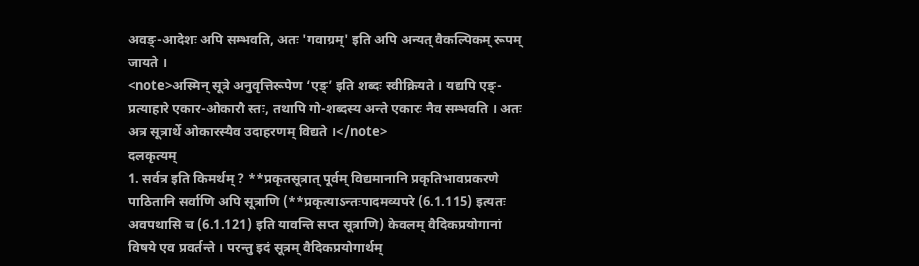अवङ्-आदेशः अपि सम्भवति, अतः 'गवाग्रम्' इति अपि अन्यत् वैकल्पिकम् रूपम् जायते ।
<note>अस्मिन् सूत्रे अनुवृत्तिरूपेण ‘एङ्’ इति शब्दः स्वीक्रियते । यद्यपि एङ्-प्रत्याहारे एकार-ओकारौ स्तः, तथापि गो-शब्दस्य अन्ते एकारः नैव सम्भवति । अतः अत्र सूत्रार्थे ओकारस्यैव उदाहरणम् विद्यते ।</note>
दलकृत्यम्
1. सर्वत्र इति किमर्थम् ? **प्रकृतसूत्रात् पूर्वम् विद्यमानानि प्रकृतिभावप्रकरणे पाठितानि सर्वाणि अपि सूत्राणि (**प्रकृत्याऽन्तःपादमव्यपरे (6.1.115) इत्यतः अवपथासि च (6.1.121) इति यावन्ति सप्त सूत्राणि) केवलम् वैदिकप्रयोगानां विषये एव प्रवर्तन्ते । परन्तु इदं सूत्रम् वैदिकप्रयोगार्थम्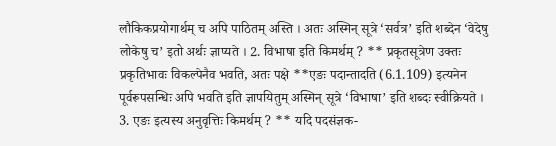लौकिकप्रयोगार्थम् च अपि पाठितम् अस्ति । अतः अस्मिन् सूत्रे ‘सर्वत्र’ इति शब्देन ‘वेदेषु लोकेषु च’ इतो अर्थः ज्ञाप्यते । 2. विभाषा इति किमर्थम् ? ** प्रकृतसूत्रेण उक्तः प्रकृतिभावः विकल्पेनैव भवति, अतः पक्षे **एङः पदान्तादति (6.1.109) इत्यनेन पूर्वरूपसन्धिः अपि भवति इति ज्ञापयितुम् अस्मिन् सूत्रे ‘विभाषा’ इति शब्दः स्वीक्रियते ।
3. एङः इत्यस्य अनुवृत्तिः किमर्थम् ? ** यदि पदसंज्ञक-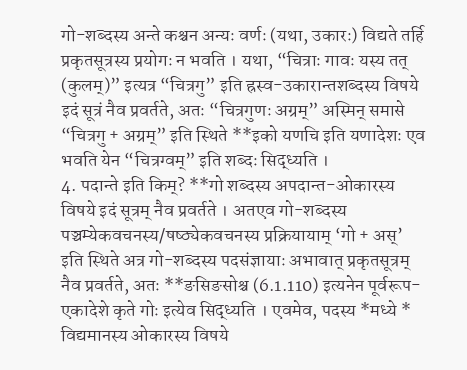गो-शब्दस्य अन्ते कश्चन अन्यः वर्णः (यथा, उकारः) विद्यते तर्हि प्रकृतसूत्रस्य प्रयोगः न भवति । यथा, “चित्राः गावः यस्य तत् (कुलम्)” इत्यत्र “चित्रगु” इति ह्रस्व-उकारान्तशब्दस्य विषये इदं सूत्रं नैव प्रवर्तते, अतः “चित्रगुणः अग्रम्” अस्मिन् समासे “चित्रगु + अग्रम्” इति स्थिते **इको यणचि इति यणादेशः एव भवति येन “चित्रग्वम्” इति शब्दः सिद्ध्यति ।
4. पदान्ते इति किम्? **गो शब्दस्य अपदान्त-ओकारस्य विषये इदं सूत्रम् नैव प्रवर्तते । अतएव गो-शब्दस्य पञ्चम्येकवचनस्य/षष्ठ्येकवचनस्य प्रक्रियायाम् ‘गो + अस्’ इति स्थिते अत्र गो-शब्दस्य पदसंज्ञायाः अभावात् प्रकृतसूत्रम् नैव प्रवर्तते, अतः **ङसिङसोश्च (6.1.110) इत्यनेन पूर्वरूप-एकादेशे कृते गोः इत्येव सिद्ध्यति । एवमेव, पदस्य *मध्ये * विद्यमानस्य ओकारस्य विषये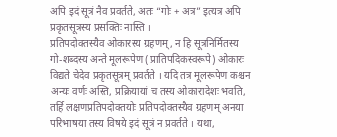अपि इदं सूत्रं नैव प्रवर्तते, अतः “गोः + अत्र” इत्यत्र अपि प्रकृतसूत्रस्य प्रसक्तिः नास्ति ।
प्रतिपदोक्तस्यैव ओकारस्य ग्रहणम्, न हि सूत्रनिर्मितस्य
गो-शब्दस्य अन्ते मूलरूपेण (प्रातिपदिकस्वरूपे) ओकारः विद्यते चेदेव प्रकृतसूत्रम् प्रवर्तते । यदि तत्र मूलरूपेण कश्चन अन्यः वर्णः अस्ति, प्रक्रियायां च तस्य ओकारादेशः भवति, तर्हि लक्षणप्रतिपदोक्तयोः प्रतिपदोक्तस्यैव ग्रहणम् अनया परिभाषया तस्य विषये इदं सूत्रं न प्रवर्तते । यथा,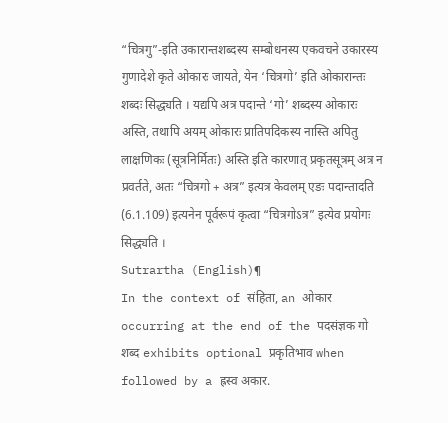“चित्रगु”-इति उकारान्तशब्दस्य सम्बोधनस्य एकवचने उकारस्य गुणादेशे कृते ओकारः जायते, येन ‘चित्रगो’ इति ओकारान्तः शब्दः सिद्ध्यति । यद्यपि अत्र पदान्ते ‘गो’ शब्दस्य ओकारः अस्ति, तथापि अयम् ओकारः प्रातिपदिकस्य नास्ति अपितु लाक्षणिकः (सूत्रनिर्मितः) अस्ति इति कारणात् प्रकृतसूत्रम् अत्र न प्रवर्तते, अतः “चित्रगो + अत्र” इत्यत्र केवलम् एङः पदान्तादति (6.1.109) इत्यनेन पूर्वरूपं कृत्वा “चित्रगोऽत्र” इत्येव प्रयोगः सिद्ध्यति ।
Sutrartha (English)¶
In the context of संहिता, an ओकार occurring at the end of the पदसंज्ञक गो शब्द exhibits optional प्रकृतिभाव when followed by a ह्रस्व अकार.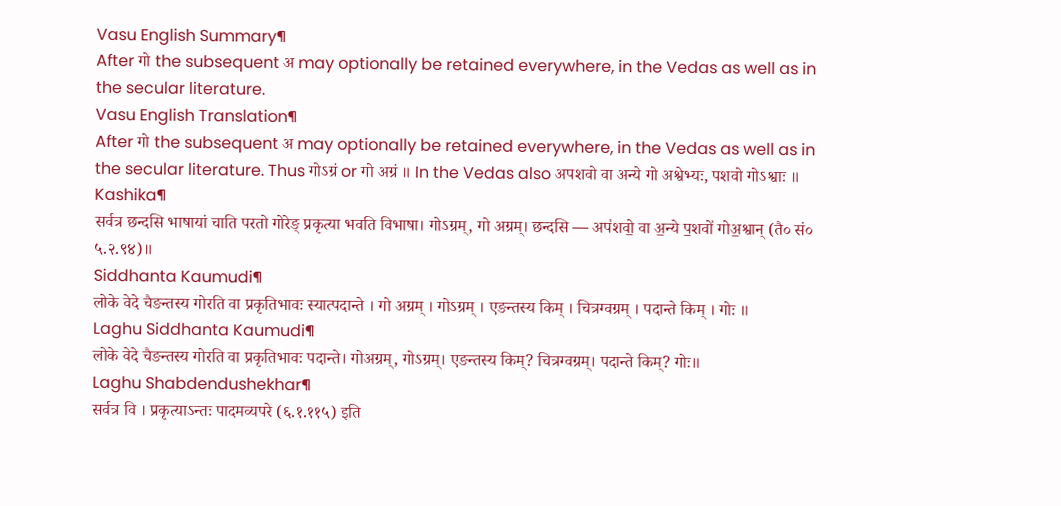Vasu English Summary¶
After गो the subsequent अ may optionally be retained everywhere, in the Vedas as well as in the secular literature.
Vasu English Translation¶
After गो the subsequent अ may optionally be retained everywhere, in the Vedas as well as in the secular literature. Thus गोऽग्रं or गो अग्रं ॥ In the Vedas also अपशवो वा अन्ये गो अश्वेभ्यः, पशवो गोऽश्वाः ॥
Kashika¶
सर्वत्र छन्दसि भाषायां चाति परतो गोरेङ् प्रकृत्या भवति विभाषा। गोऽग्रम्, गो अग्रम्। छन्दसि — अप॑शवो॒ वा अ॒न्ये प॒शवो॑ गोअ॒श्वान् (तै० सं० ५.२.९४)॥
Siddhanta Kaumudi¶
लोके वेदे चैङन्तस्य गोरति वा प्रकृतिभावः स्यात्पदान्ते । गो अग्रम् । गोऽग्रम् । एङन्तस्य किम् । चित्रग्वग्रम् । पदान्ते किम् । गोः ॥
Laghu Siddhanta Kaumudi¶
लोके वेदे चैङन्तस्य गोरति वा प्रकृतिभावः पदान्ते। गोअग्रम्, गोऽग्रम्। एङन्तस्य किम्? चित्रग्वग्रम्। पदान्ते किम्? गोः॥
Laghu Shabdendushekhar¶
सर्वत्र वि । प्रकृत्याऽन्तः पादमव्यपरे (६.१.११५) इति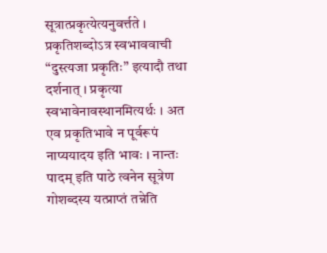सूत्रात्प्रकृत्येत्यनुवर्त्तते । प्रकृतिशब्दोऽत्र स्वभाववाची “दुस्त्यजा प्रकृतिः” इत्यादौ तथा दर्शनात् । प्रकृत्या स्वभावेनावस्थानमित्यर्थः । अत एव प्रकृतिभावे न पूर्वरूपं नाप्ययादय इति भावः । नान्तः पादम् इति पाठे त्वनेन सूत्रेण गोशब्दस्य यत्प्राप्तं तन्नेति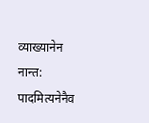व्याख्यानेन नान्त: पादमित्यनेनैव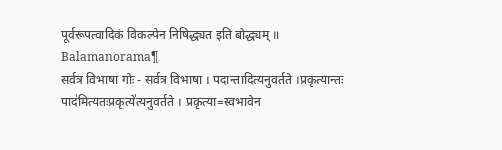पूर्वरूपत्वादिकं विकल्पेन निषिद्ध्यत इति बोद्ध्यम् ॥
Balamanorama¶
सर्वत्र विभाषा गोः - सर्वत्र विभाषा । पदान्तादित्यनुवर्तते ।प्रकृत्यान्तः पाद॑मित्यतःप्रकृत्ये॑त्यनुवर्तते । प्रकृत्या=स्वभावेन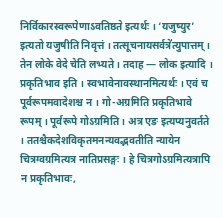निर्विकारस्वरूपेणाऽवतिष्ठते इत्यर्थः । ‘यजुष्युर’ इत्यतो यजुषीति निवृत्तं । तत्सूचनायसर्वत्रे॑त्युपात्तम् । तेन लोके वेदे चेति लभ्यते । तदाह — लोक इत्यादि । प्रकृतिभाव इति । स्वभावेनावस्थानमित्यर्थः । एवं च पूर्वरूपमवादेशश्च न । गो-अग्रमिति प्रकृतिभावे रूपम् । पूर्वरूपे गोऽग्रमिति । अत्र एङ इत्यप्यनुवर्तते । ततश्चैकदेशविकृतमनन्यवद्भवतीति न्यायेन चित्रग्वग्रमित्यत्र नातिप्रसङ्गः । हे चित्रगोऽग्रमित्यत्रापि न प्रकृतिभावः,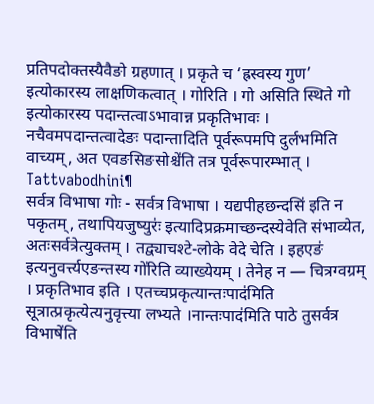प्रतिपदोक्तस्यैवैङो ग्रहणात् । प्रकृते च ‘ह्रस्वस्य गुण’ इत्योकारस्य लाक्षणिकत्वात् । गोरिति । गो असिति स्थिते गो इत्योकारस्य पदान्तत्वाऽभावान्न प्रकृतिभावः । नचैवमपदान्तत्वादेङः पदान्तादिति पूर्वरूपमपि दुर्लभमिति वाच्यम्, अत एवङसिङसोश्चे॑ति तत्र पूर्वरूपारम्भात् ।
Tattvabodhini¶
सर्वत्र विभाषा गोः - सर्वत्र विभाषा । यद्यपीहछन्दसि॑ इति न पकृतम्, तथापियजुष्युरः॑ इत्यादिप्रक्रमाच्छन्दस्येवेति संभाव्येत, अतःसर्वत्रेत्युक्तम् । तद्व्याचश्टे-लोके वेदे चेति । इहएङ॑ इत्यनुवर्त्त्यएङन्तस्य गो॑रिति व्याख्येयम् । तेनेह न — चित्रग्वग्रम् । प्रकृतिभाव इति । एतच्चप्रकृत्यान्तःपाद॑मिति सूत्रात्प्रकृत्येत्यनुवृत्त्या लभ्यते ।नान्तःपाद॑मिति पाठे तुसर्वत्र विभाषे॑ति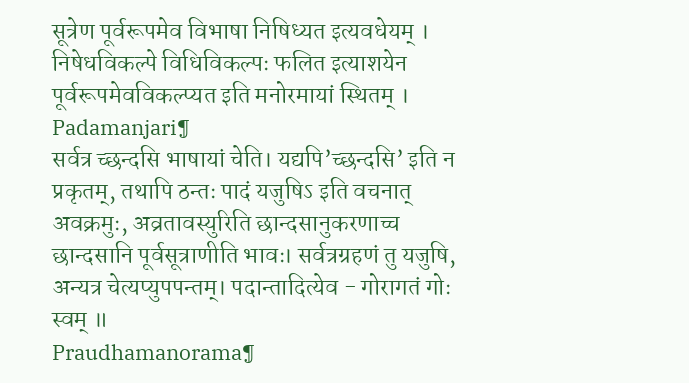सूत्रेण पूर्वरूपमेव विभाषा निषिध्यत इत्यवधेयम् । निषेधविकल्पे विधिविकल्पः फलित इत्याशयेन पूर्वरूपमेवविकल्प्यत इति मनोरमायां स्थितम् ।
Padamanjari¶
सर्वत्र च्छन्दसि भाषायां चेति। यद्यपि’च्छन्दसि’ इति न प्रकृतम्, तथापि ठन्तः पादं यजुषिऽ इति वचनात् अवक्रमुः, अव्रतावस्युरिति छान्दसानुकरणाच्च छान्दसानि पूर्वसूत्राणीति भावः। सर्वत्रग्रहणं तु यजुषि, अन्यत्र चेत्यप्युपपन्तम्। पदान्तादित्येव - गोरागतं गोः स्वम् ॥
Praudhamanorama¶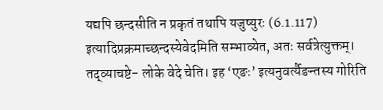यद्यपि छन्दसीति न प्रकृतं तथापि यजुष्युरः (6.1.117) इत्यादिप्रक्रमाच्छन्दस्येवेदमिति सम्भाव्येत, अतः सर्वत्रेत्युक्तम्। तद्व्याचष्टे- लोके वेदे चेति। इह ‘एङः’ इत्यनुवर्त्यैङन्तस्य गोरिति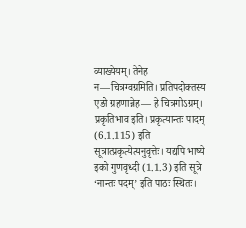व्याख्येयम्। तेनेह न—चित्रग्वग्रमिति। प्रतिपदोक्तस्य एङो ग्रहणान्नेह— हे चित्रगोऽग्रम्। प्रकृतिभाव इति। प्रकृत्यान्तः पादम् (6.1.115) इति सूत्रात्प्रकृत्येत्यनुवृत्तेः। यद्यपि भाष्ये इको गुणवृध्दी (1.1.3) इति सूत्रे ‘नान्तः पदम्’ इति पाठः स्थितः।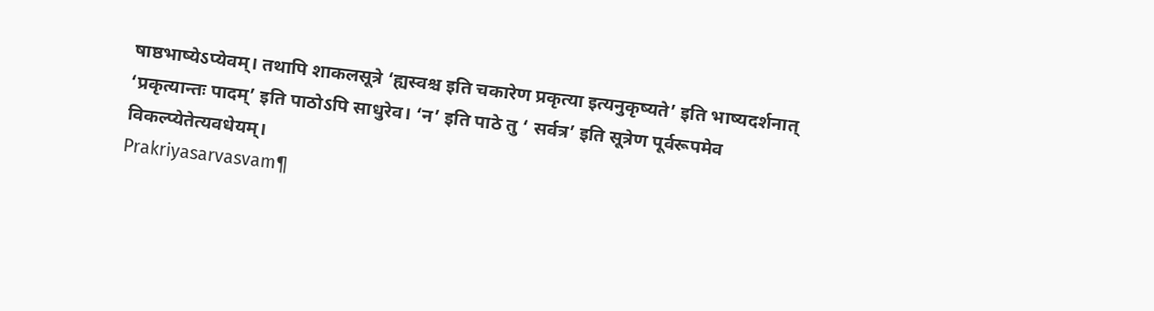षाष्ठभाष्येऽप्येवम्। तथापि शाकलसूत्रे ‘ह्यस्वश्च इति चकारेण प्रकृत्या इत्यनुकृष्यते’ इति भाष्यदर्शनात् ‘प्रकृत्यान्तः पादम्’ इति पाठोऽपि साधुरेव। ‘न’ इति पाठे तु ‘ सर्वत्र’ इति सूत्रेण पूर्वरूपमेव विकल्प्येतेत्यवधेयम्।
Prakriyasarvasvam¶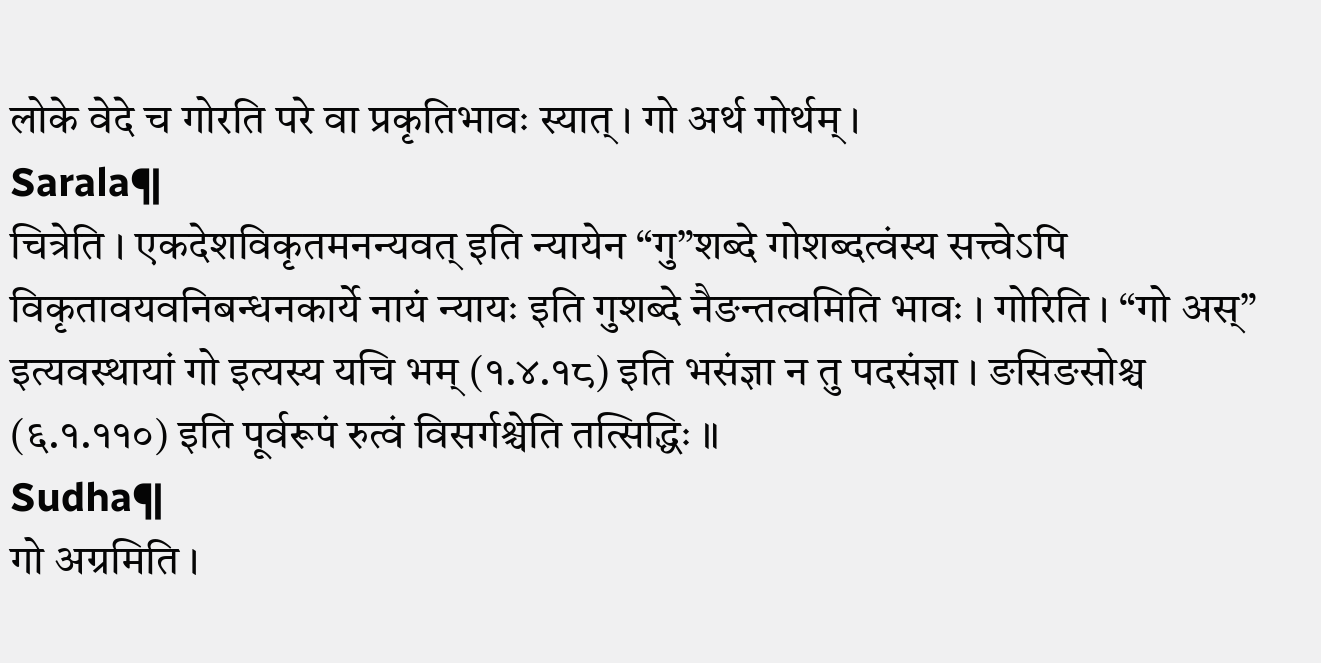लोके वेदे च गोरति परे वा प्रकृतिभावः स्यात् । गो अर्थ गोर्थम् ।
Sarala¶
चित्रेति । एकदेशविकृतमनन्यवत् इति न्यायेन “गु”शब्दे गोशब्दत्वंस्य सत्त्वेऽपि विकृतावयवनिबन्धनकार्ये नायं न्यायः इति गुशब्दे नैङन्तत्वमिति भावः । गोरिति । “गो अस्” इत्यवस्थायां गो इत्यस्य यचि भम् (१.४.१८) इति भसंज्ञा न तु पदसंज्ञा । ङसिङसोश्च (६.१.११०) इति पूर्वरूपं रुत्वं विसर्गश्चेति तत्सिद्धिः ॥
Sudha¶
गो अग्रमिति ।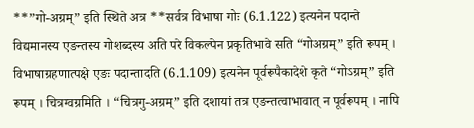**”गो-अग्रम्” इति स्थिते अत्र **सर्वत्र विभाषा गोः (6.1.122) इत्यनेन पदान्ते विद्यमानस्य एङन्तस्य गोशब्दस्य अति परे विकल्पेन प्रकृतिभावे सति “गोअग्रम्” इति रूपम् । विभाषाग्रहणात्पक्षे एङः पदान्तादति (6.1.109) इत्यनेन पूर्वरूपैकादेशे कृते “गोऽग्रम्” इति रूपम् । चित्रग्वग्रमिति । “चित्रगु-अग्रम्” इति दशायां तत्र एङन्तत्वाभावात् न पूर्वरूपम् । नापि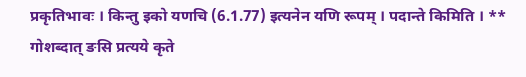प्रकृतिभावः । किन्तु इको यणचि (6.1.77) इत्यनेन यणि रूपम् । पदान्ते किमिति । ** गोशब्दात् ङसि प्रत्यये कृते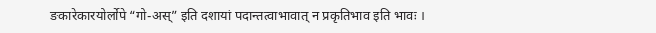ङकारेकारयोर्लोपे “गो-अस्” इति दशायां पदान्तत्वाभावात् न प्रकृतिभाव इति भावः ।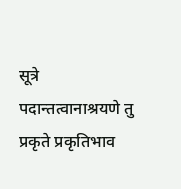सूत्रे पदान्तत्वानाश्रयणे तु प्रकृते प्रकृतिभाव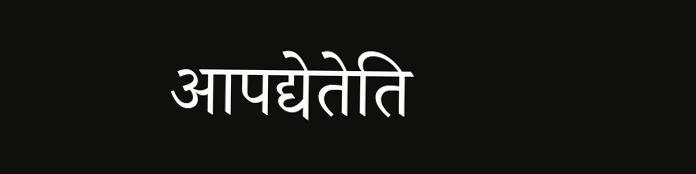आपद्येतेति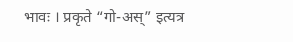भावः । प्रकृते “गो-अस्” इत्यत्र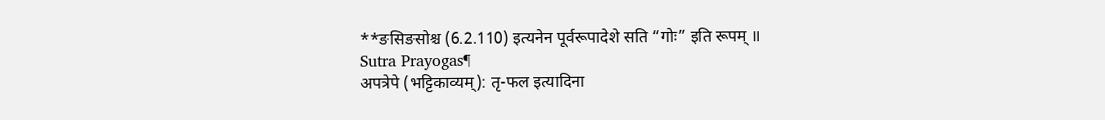**ङसिङसोश्च (6.2.110) इत्यनेन पूर्वरूपादेशे सति “गोः” इति रूपम् ॥
Sutra Prayogas¶
अपत्रेपे (भट्टिकाव्यम्): तृ-फल इत्यादिना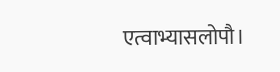एत्वाभ्यासलोपौ।